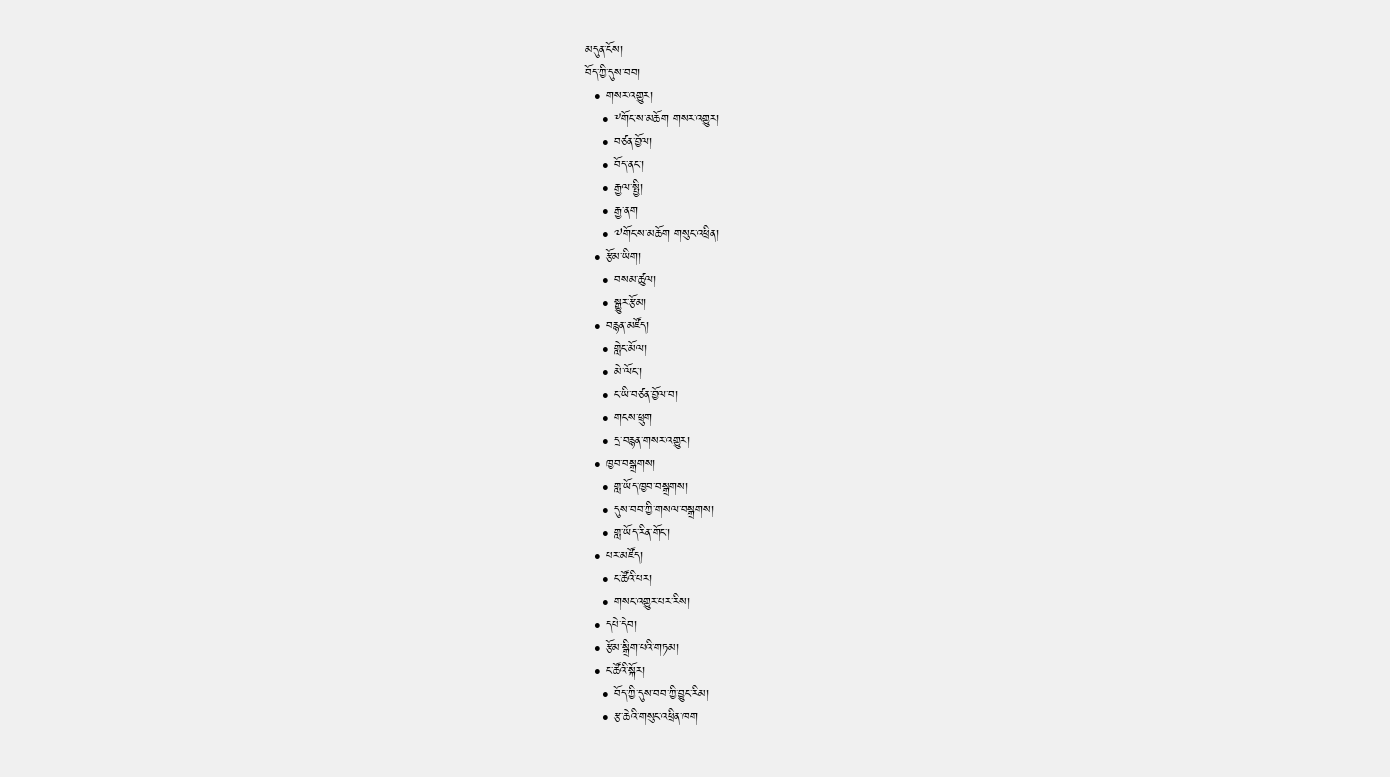མདུན་ངོས།
བོད་ཀྱི་དུས་བབ།
  • གསར་འགྱུར།
    • ༸གོང་ས་མཆོག གསར་འགྱུར།
    • བཙན་བྱོལ།
    • བོད་ནང་།
    • རྒྱལ་སྤྱི།
    • རྒྱ་ནག
    • ༧གོང་ས་མཆོག གསུང་འཕྲིན།
  • རྩོམ་ཡིག།
    • བསམ་ཚུལ།
    • སྒྱུར་རྩོམ།
  • བརྙན་མཛོད།
    • གླེང་མོལ།
    • མེ་ལོང་།
    • ང་ཡི་བཙན་བྱོལ་བ།
    • གངས་ཕྲུག
    • དྲ་བརྙན་གསར་འགྱུར།
  • ཁྱབ་བསྒྲགས།
    • གླ་ཡོད་ཁྱབ་བསྒྲགས།
    • དུས་བབ་ཀྱི་གསལ་བསྒྲགས།
    • གླ་ཡོད་རིན་གོང་།
  • པར་མཛོད།
    • ང་ཚོའི་པར།
    • གསང་འགྱུར་པར་རིས།
  • དཔེ་དེབ།
  • རྩོམ་སྒྲིག་པའི་གཏམ།
  • ང་ཚོའི་སྐོར།
    • བོད་ཀྱི་དུས་བབ་ཀྱི་བྱུང་རིམ།
    • རྩ་ཆེའི་གསུང་འཕྲིན་ཁག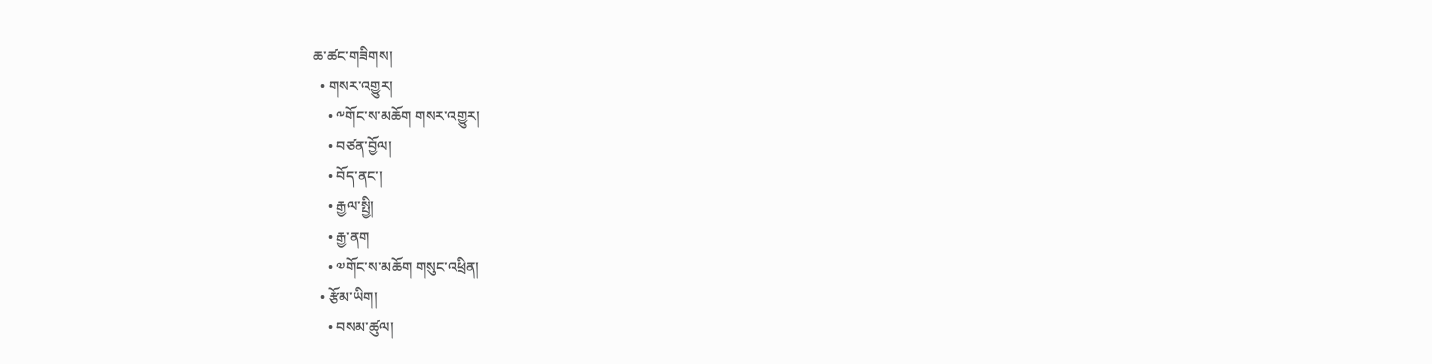ཆ་ཚང་གཟིགས།
  • གསར་འགྱུར།
    • ༸གོང་ས་མཆོག གསར་འགྱུར།
    • བཙན་བྱོལ།
    • བོད་ནང་།
    • རྒྱལ་སྤྱི།
    • རྒྱ་ནག
    • ༧གོང་ས་མཆོག གསུང་འཕྲིན།
  • རྩོམ་ཡིག།
    • བསམ་ཚུལ།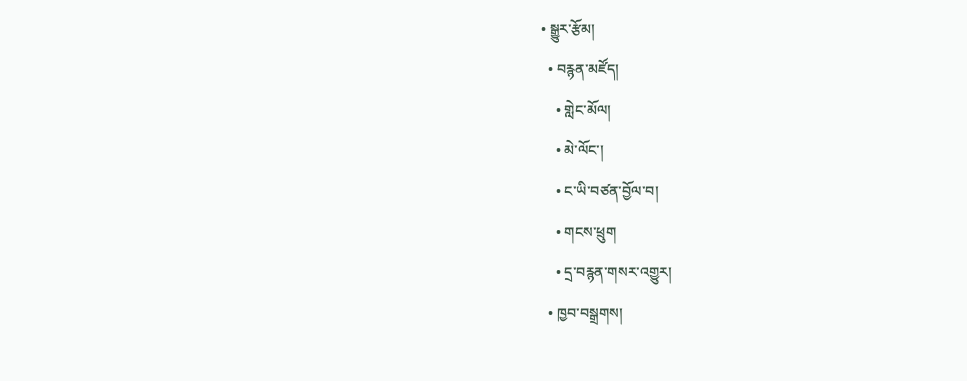• སྒྱུར་རྩོམ།
  • བརྙན་མཛོད།
    • གླེང་མོལ།
    • མེ་ལོང་།
    • ང་ཡི་བཙན་བྱོལ་བ།
    • གངས་ཕྲུག
    • དྲ་བརྙན་གསར་འགྱུར།
  • ཁྱབ་བསྒྲགས།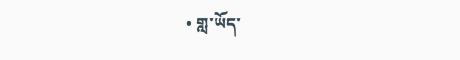• གླ་ཡོད་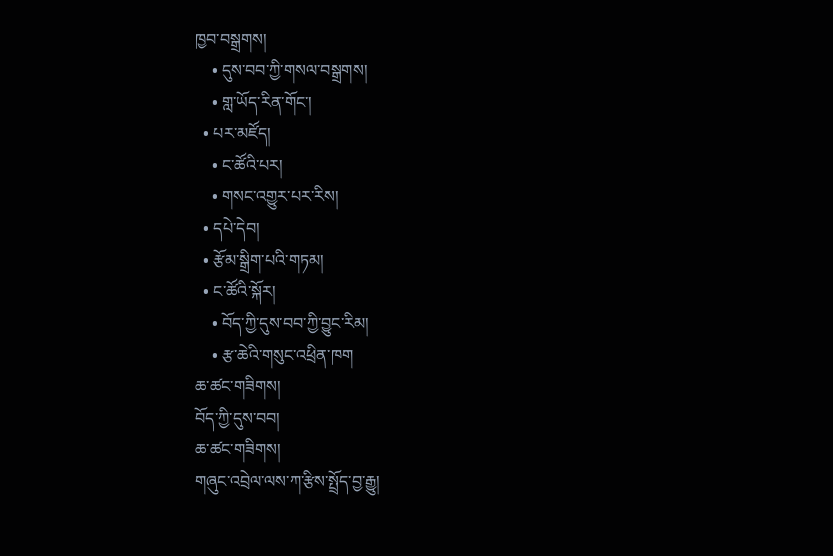ཁྱབ་བསྒྲགས།
    • དུས་བབ་ཀྱི་གསལ་བསྒྲགས།
    • གླ་ཡོད་རིན་གོང་།
  • པར་མཛོད།
    • ང་ཚོའི་པར།
    • གསང་འགྱུར་པར་རིས།
  • དཔེ་དེབ།
  • རྩོམ་སྒྲིག་པའི་གཏམ།
  • ང་ཚོའི་སྐོར།
    • བོད་ཀྱི་དུས་བབ་ཀྱི་བྱུང་རིམ།
    • རྩ་ཆེའི་གསུང་འཕྲིན་ཁག
ཆ་ཚང་གཟིགས།
བོད་ཀྱི་དུས་བབ།
ཆ་ཚང་གཟིགས།
གཞུང་འབྲེལ་ལས་ཀ་རྩིས་སྤྲོད་བྱ་རྒྱུ།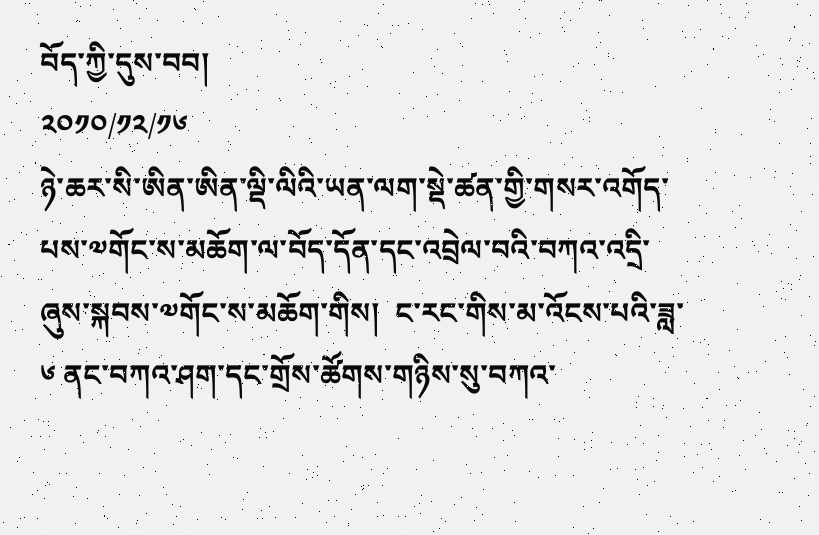བོད་ཀྱི་དུས་བབ།
༢༠༡༠/༡༢/༡༦
ཉེ་ཆར་སི་ཨིན་ཨིན་ལྡི་ལིའི་ཡན་ལག་སྡེ་ཚན་གྱི་གསར་འགོད་པས་༧གོང་ས་མཆོག་ལ་བོད་དོན་དང་འབྲེལ་བའི་བཀའ་འདྲི་ཞུས་སྐབས་༧གོང་ས་མཆོག་གིས།  ང་རང་གིས་མ་འོངས་པའི་ཟླ་ ༦ ནང་བཀའ་ཤག་དང་གྲོས་ཚོགས་གཉིས་སུ་བཀའ་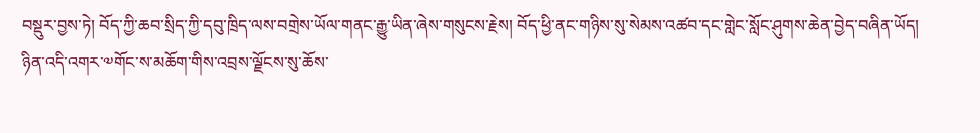བསྡུར་བྱས་ཏེ། བོད་ཀྱི་ཆབ་སྲིད་ཀྱི་དབུ་ཁྲིད་ལས་བགྲེས་ཡོལ་གནང་རྒྱུ་ཡིན་ཞེས་གསུངས་རྗེས། བོད་ཕྱི་ནང་གཉིས་སུ་སེམས་འཚབ་དང་གླེང་སློང་ཤུགས་ཆེན་བྱེད་བཞིན་ཡོད།
ཉིན་འདི་འགར་༧གོང་ས་མཆོག་གིས་འབྲས་ལྗོངས་སུ་ཆོས་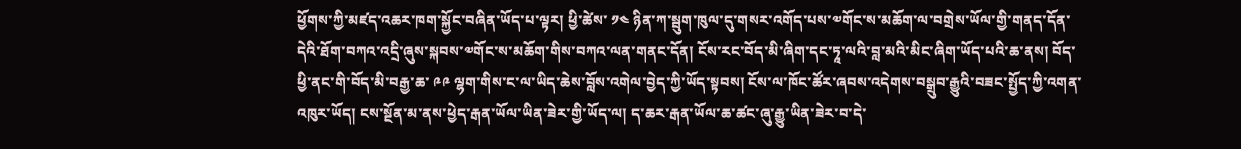ཕྱོགས་ཀྱི་མཛད་འཆར་ཁག་སྐྱོང་བཞིན་ཡོད་པ་ལྟར། ཕྱི་ཚེས་ ༡༤ ཉིན་ཀ་སྦུག་ཁུལ་དུ་གསར་འགོད་པས་༧གོང་ས་མཆོག་ལ་བགྲེས་ཡོལ་གྱི་གནད་དོན་དེའི་ཐོག་བཀའ་འདྲི་ཞུས་སྐབས་༧གོང་ས་མཆོག་གིས་བཀའ་ལན་གནང་དོན། ངོས་རང་བོད་མི་ཞིག་དང་ཏཱ་ལའི་བླ་མའི་མིང་ཞིག་ཡོད་པའི་ཆ་ནས། བོད་ཕྱི་ནང་གི་བོད་མི་བརྒྱ་ཆ་ ༩༩ ལྷག་གིས་ང་ལ་ཡིད་ཆེས་བློས་འགེལ་བྱེད་ཀྱི་ཡོད་སྟབས། ངོས་ལ་ཁོང་ཚོར་ཞབས་འདེགས་བསྒྲུབ་རྒྱུའི་བཟང་སྤྱོད་ཀྱི་འགན་འཁུར་ཡོད། ངས་སྔོན་མ་ནས་ཕྱེད་རྒན་ཡོལ་ཡིན་ཟེར་གྱི་ཡོད་ལ། ད་ཆར་རྒན་ཡོལ་ཆ་ཚང་ཞུ་རྒྱུ་ཡིན་ཟེར་བ་དེ་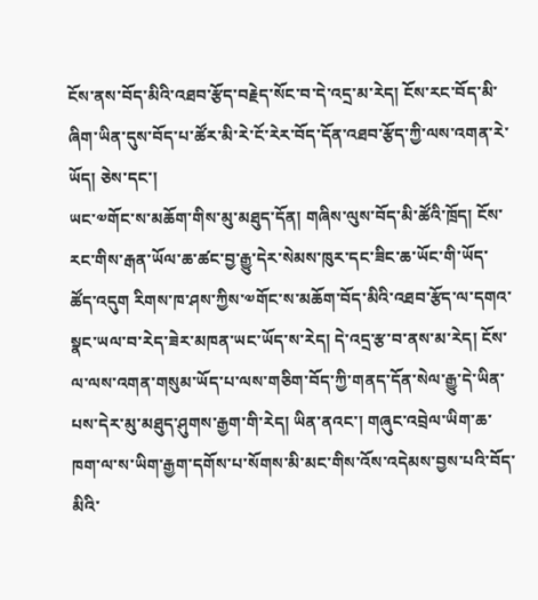ངོས་ནས་བོད་མིའི་འཐབ་རྩོད་བརྗེད་སོང་བ་དེ་འདྲ་མ་རེད། ངོས་རང་བོད་མི་ཞིག་ཡིན་དུས་བོད་པ་ཚོར་མི་རེ་ངོ་རེར་བོད་དོན་འཐབ་རྩོད་ཀྱི་ལས་འགན་རེ་ཡོད། ཅེས་དང་།
ཡང་༧གོང་ས་མཆོག་གིས་མུ་མཐུད་དོན། གཞིས་ལུས་བོད་མི་ཚོའི་ཁྲོད། ངོས་རང་གིས་རྒན་ཡོལ་ཆ་ཚང་བྱ་རྒྱུ་དེར་སེམས་ཁུར་དང་ཟིང་ཆ་ཡོང་གི་ཡོད་ཚོད་འདུག རིགས་ཁ་ཤས་ཀྱིས་༧གོང་ས་མཆོག་བོད་མིའི་འཐབ་རྩོད་ལ་དགའ་སྣང་ཡལ་བ་རེད་ཟེར་མཁན་ཡང་ཡོད་ས་རེད། དེ་འདྲ་རྩ་བ་ནས་མ་རེད། ངོས་ལ་ལས་འགན་གསུམ་ཡོད་པ་ལས་གཅིག་བོད་ཀྱི་གནད་དོན་སེལ་རྒྱུ་དེ་ཡིན་པས་དེར་མུ་མཐུད་ཤུགས་རྒྱག་གི་རེད། ཡིན་ནའང་། གཞུང་འབྲེལ་ཡིག་ཆ་ཁག་ལ་ས་ཡིག་རྒྱག་དགོས་པ་སོགས་མི་མང་གིས་འོས་འདེམས་བྱས་པའི་བོད་མིའི་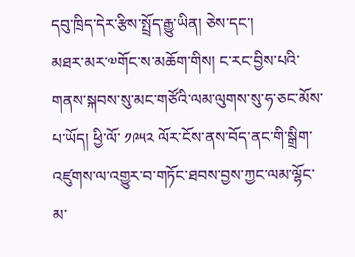དབུ་ཁྲིད་དེར་རྩིས་སྤྲོད་རྒྱུ་ཡིན། ཅེས་དང་།
མཐར་མར་༧གོང་ས་མཆོག་གིས། ང་རང་བྱིས་པའི་གནས་སྐབས་སུ་མང་གཙོའི་ལམ་ལུགས་སུ་ཧ་ཅང་མོས་པ་ཡོད། ཕྱི་ལོ་ ༡༩༥༢ ལོར་ངོས་ནས་བོད་ནང་གི་སྒྲིག་འཛུགས་ལ་འགྱུར་བ་གཏོང་ཐབས་བྱས་ཀྱང་ལམ་ལྷོང་མ་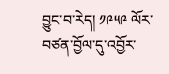བྱུང་བ་རེད། ༡༩༥༩ ལོར་བཙན་བྱོལ་དུ་འབྱོར་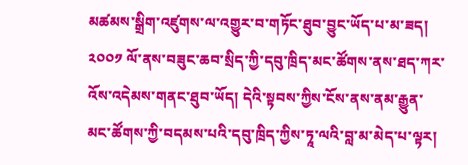མཚམས་སྒྲིག་འཛུགས་ལ་འགྱུར་བ་གཏོང་ཐུབ་བྱུང་ཡོད་པ་མ་ཟད། ༢༠༠༡ ལོ་ནས་བཟུང་ཆབ་སྲིད་ཀྱི་དབུ་ཁྲིད་མང་ཚོགས་ནས་ཐད་ཀར་འོས་འདེམས་གནང་ཐུབ་ཡོད། དེའི་སྟབས་ཀྱིས་ངོས་ནས་ནམ་རྒྱུན་མང་ཚོགས་ཀྱི་བདམས་པའི་དབུ་ཁྲིད་ཀྱིས་ཏཱ་ལའི་བླ་མ་མེད་པ་ལྟར།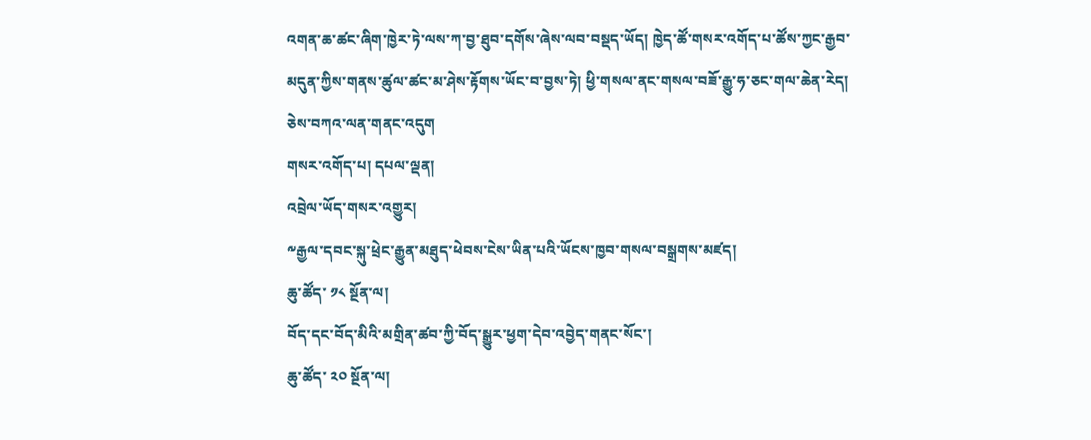འགན་ཆ་ཚང་ཞིག་ཁྱེར་ཏེ་ལས་ཀ་བྱ་ཐུབ་དགོས་ཞེས་ལབ་བསྡད་ཡོད། ཁྱེད་ཚོ་གསར་འགོད་པ་ཚོས་ཀྱང་རྒྱབ་མདུན་ཀྱིས་གནས་ཚུལ་ཚང་མ་ཤེས་རྟོགས་ཡོང་བ་བྱས་ཏེ། ཕྱི་གསལ་ནང་གསལ་བཟོ་རྒྱུ་ཧ་ཅང་གལ་ཆེན་རེད། ཅེས་བཀའ་ལན་གནང་འདུག
གསར་འགོད་པ། དཔལ་ལྡན།
འབྲེལ་ཡོད་གསར་འགྱུར།
༸རྒྱལ་དབང་སྐུ་ཕྲེང་རྒྱུན་མཐུད་ཕེབས་ངེས་ཡིན་པའི་ཡོངས་ཁྱབ་གསལ་བསྒྲགས་མཛད།
ཆུ་ཚོད་ ༡༨ སྔོན་ལ།
བོད་དང་བོད་མིའི་མགྲིན་ཚབ་ཀྱི་བོད་སྒྱུར་ཕྱག་དེབ་འབྱེད་གནང་སོང་།
ཆུ་ཚོད་ ༢༠ སྔོན་ལ།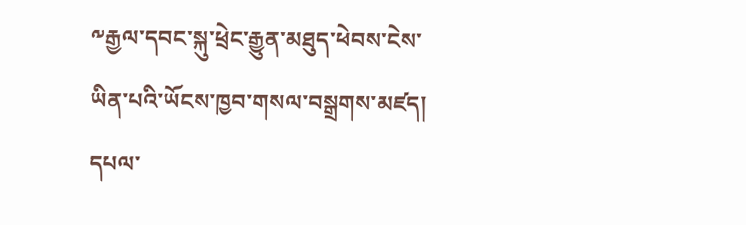༸རྒྱལ་དབང་སྐུ་ཕྲེང་རྒྱུན་མཐུད་ཕེབས་ངེས་ཡིན་པའི་ཡོངས་ཁྱབ་གསལ་བསྒྲགས་མཛད། དཔལ་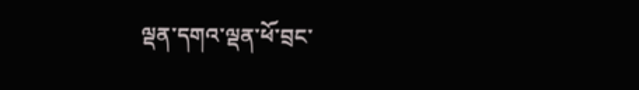ལྡན་དགའ་ལྡན་ཕོ་བྲང་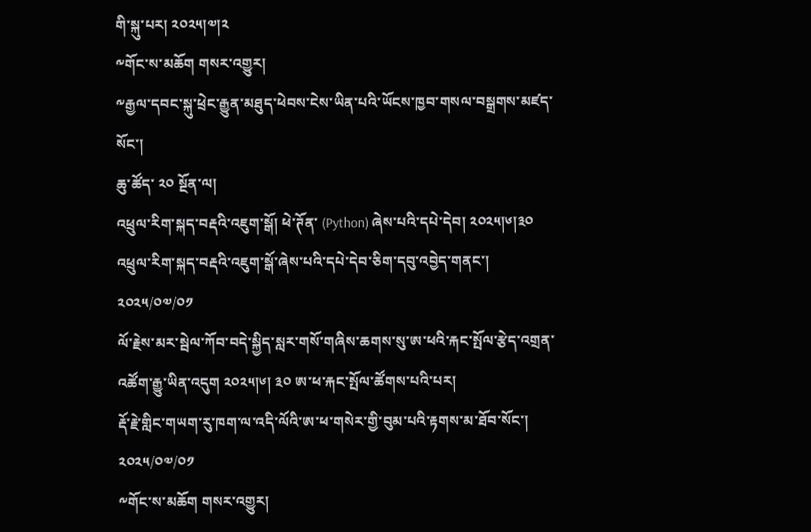གི་སྐུ་པར། ༢༠༢༥།༧།༢
༸གོང་ས་མཆོག གསར་འགྱུར།
༸རྒྱལ་དབང་སྐུ་ཕྲེང་རྒྱུན་མཐུད་ཕེབས་ངེས་ཡིན་པའི་ཡོངས་ཁྱབ་གསལ་བསྒྲགས་མཛད་སོང་།
ཆུ་ཚོད་ ༢༠ སྔོན་ལ།
འཕྲུལ་རིག་སྐད་བརྡའི་འཇུག་སྒོ། ཕེ་ཊོན་ (Python) ཞེས་པའི་དཔེ་དེབ། ༢༠༢༥།༦།༣༠
འཕྲུལ་རིག་སྐད་བརྡའི་འཇུག་སྒོ་ཞེས་པའི་དཔེ་དེབ་ཅིག་དབུ་འབྱེད་གནང་།
༢༠༢༥/༠༧/༠༡
ལོ་རྗེས་མར་སྦེལ་ཀོབ་བདེ་སྐྱིད་སླར་གསོ་གཞིས་ཆགས་སུ་ཨ་ཕའི་རྐང་སྤོལ་རྩེད་འགྲན་འཚོག་རྒྱུ་ཡིན་འདུག ༢༠༢༥།༦། ༣༠ ཨ་ཕ་རྐང་སྤོལ་ཚོགས་པའི་པར།
རྡོ་རྗེ་གླིང་གཡག་རུ་ཁག་ལ་འདི་ལོའི་ཨ་ཕ་གསེར་གྱི་བུམ་པའི་རྟགས་མ་ཐོབ་སོང་།
༢༠༢༥/༠༧/༠༡
༸གོང་ས་མཆོག གསར་འགྱུར།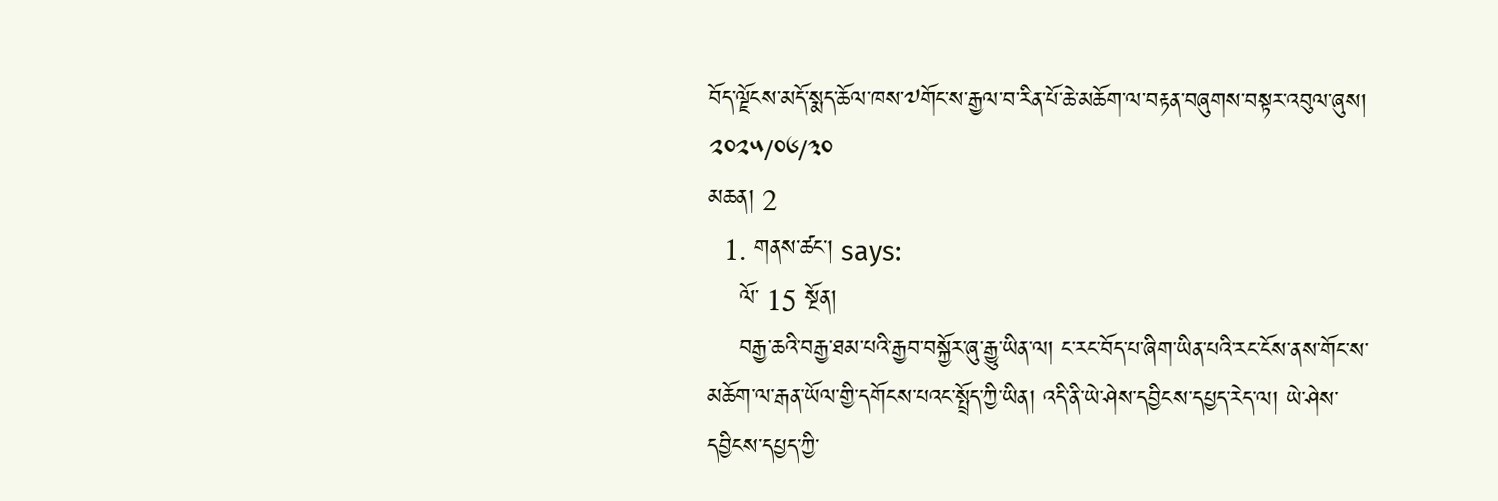བོད་ལྗོངས་མདོ་སྨད་ཆོལ་ཁས་༧གོང་ས་རྒྱལ་བ་རིན་པོ་ཆེ་མཆོག་ལ་བརྟན་བཞུགས་བསྟར་འབུལ་ཞུས།
༢༠༢༥/༠༦/༣༠
མཆན། 2
  1. གནས་ཚང་། says:
    ལོ་ 15 སྔོན།
    བརྒྱ་ཆའི་བརྒྱ་ཐམ་པའི་རྒྱབ་བསྐྱོར་ཞུ་རྒྱུ་ཡིན་ལ། ང་རང་བོད་པ་ཞིག་ཡིན་པའི་རང་ངོས་ནས་གོང་ས་མཆོག་ལ་རྒན་ཡོལ་གྱི་དགོངས་པའང་སྤྲོད་ཀྱི་ཡིན། འདི་ནི་ཡེ་ཤེས་དབྱིངས་དཔྱད་རེད་ལ། ཡེ་ཤེས་དབྱིངས་དཔྱད་ཀྱི་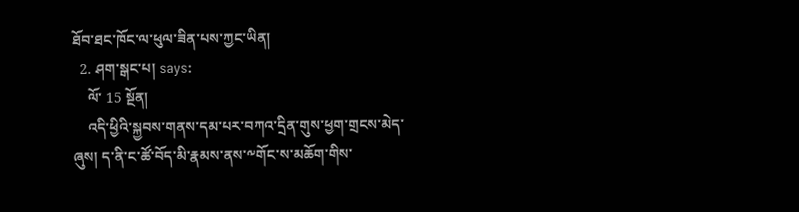ཐོབ་ཐང་ཁོང་ལ་ཕུལ་ཟིན་པས་ཀྱང་ཡིན།
  2. ཤག་སྒང་པ། says:
    ལོ་ 15 སྔོན།
    འདི་ཕྱིའི་སྐྱབས་གནས་དམ་པར་བཀའ་དྲིན་གུས་ཕྱག་གྲངས་མེད་ཞུས། ད་ནི་ང་ཚོ་བོད་མི་རྣམས་ནས་༸གོང་ས་མཆོག་གིས་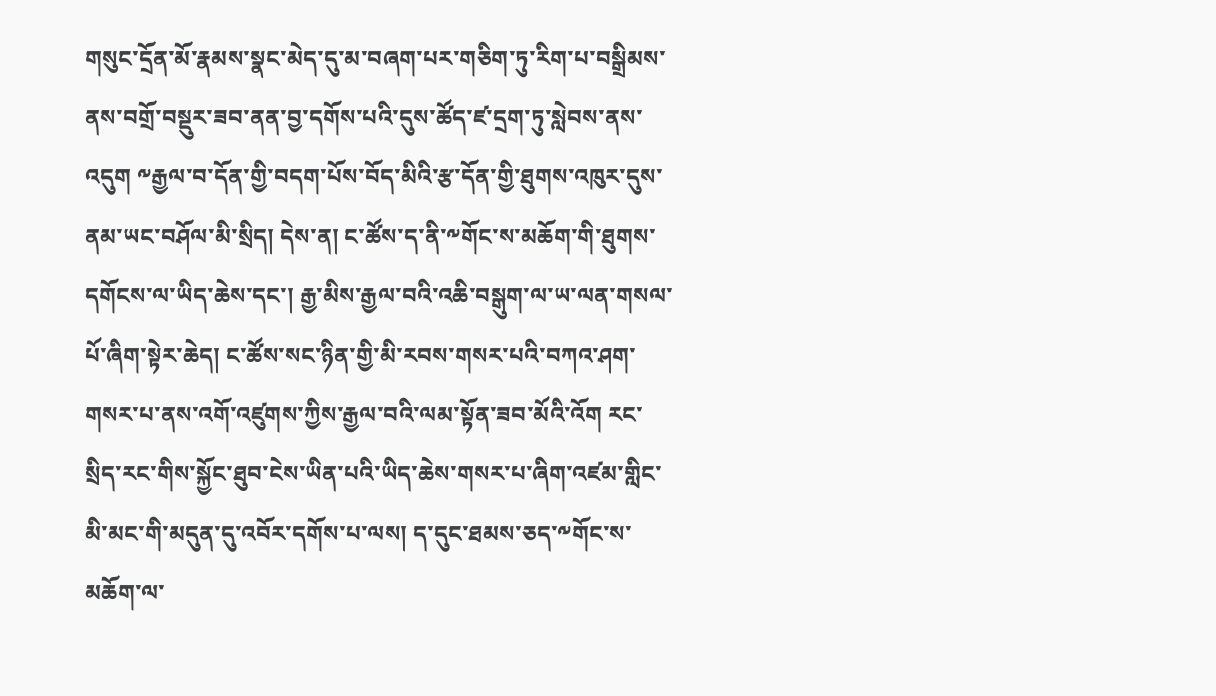གསུང་དྲོན་མོ་རྣམས་སྣང་མེད་དུ་མ་བཞག་པར་གཅིག་ཏུ་རིག་པ་བསྒྲིམས་ནས་བགྲོ་བསྡུར་ཟབ་ནན་བྱ་དགོས་པའི་དུས་ཚོད་ཛ་དྲག་ཏུ་སླེབས་ནས་འདུག ༸རྒྱལ་བ་དོན་གྱི་བདག་པོས་བོད་མིའི་རྩ་དོན་གྱི་ཐུགས་འཁུར་དུས་ནམ་ཡང་བཤོལ་མི་སྲིད། དེས་ན། ང་ཚོས་ད་ནི་༸གོང་ས་མཆོག་གི་ཐུགས་དགོངས་ལ་ཡིད་ཆེས་དང་། རྒྱ་མིས་རྒྱལ་བའི་འཆི་བསྒུག་ལ་ཡ་ལན་གསལ་པོ་ཞིག་སྟེར་ཆེད། ང་ཚོས་སང་ཉིན་གྱི་མི་རབས་གསར་པའི་བཀའ་ཤག་གསར་པ་ནས་འགོ་འཛུགས་ཀྱིས་རྒྱལ་བའི་ལམ་སྟོན་ཟབ་མོའི་འོག རང་སྲིད་རང་གིས་སྐྱོང་ཐུབ་ངེས་ཡིན་པའི་ཡིད་ཆེས་གསར་པ་ཞིག་འཛམ་གླིང་མི་མང་གི་མདུན་དུ་འབོར་དགོས་པ་ལས། ད་དུང་ཐམས་ཅད་༸གོང་ས་མཆོག་ལ་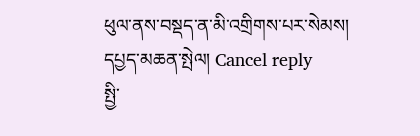ཕུལ་ནས་བསྡད་ན་མི་འགྲིགས་པར་སེམས།
དཔྱད་མཆན་སྤེལ། Cancel reply
སྤྱི་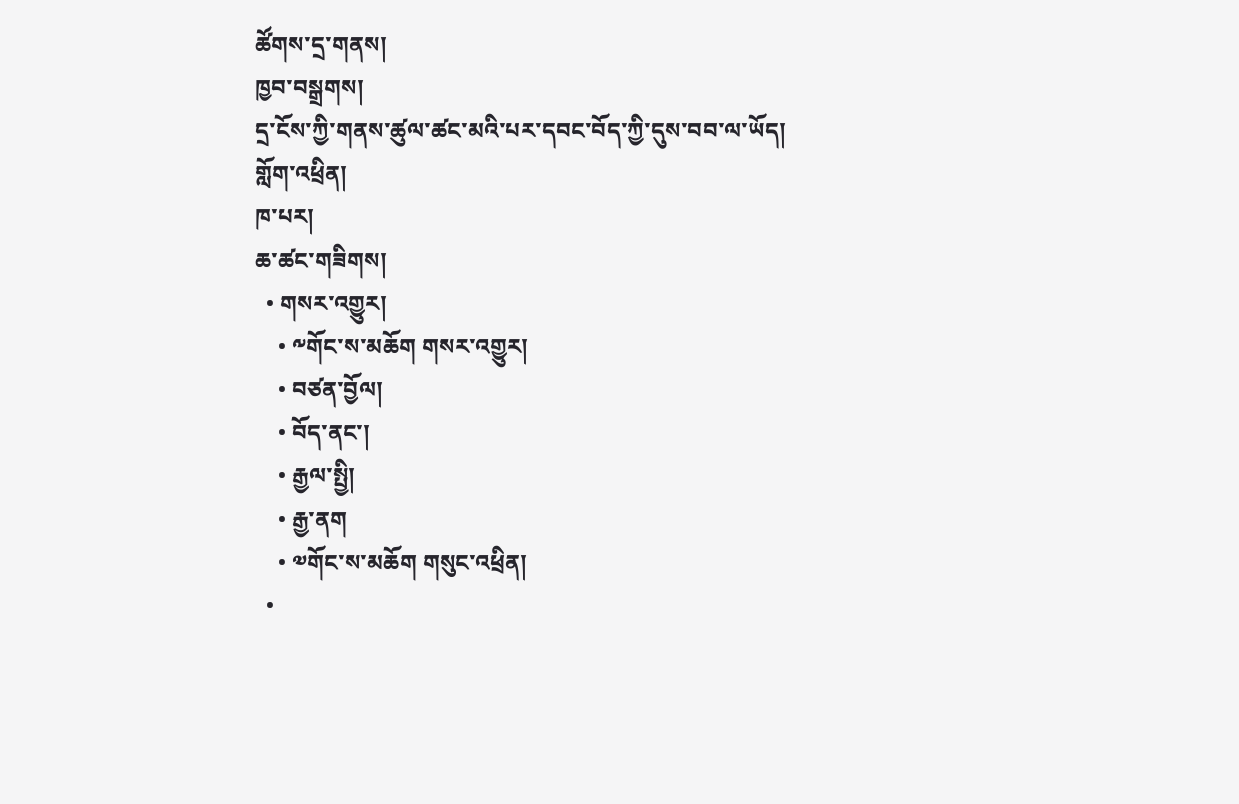ཚོགས་དྲ་གནས།
ཁྱབ་བསྒྲགས།
དྲ་ངོས་ཀྱི་གནས་ཚུལ་ཚང་མའི་པར་དབང་བོད་ཀྱི་དུས་བབ་ལ་ཡོད།
གློག་འཕྲིན།
ཁ་པར།
ཆ་ཚང་གཟིགས།
  • གསར་འགྱུར།
    • ༸གོང་ས་མཆོག གསར་འགྱུར།
    • བཙན་བྱོལ།
    • བོད་ནང་།
    • རྒྱལ་སྤྱི།
    • རྒྱ་ནག
    • ༧གོང་ས་མཆོག གསུང་འཕྲིན།
  •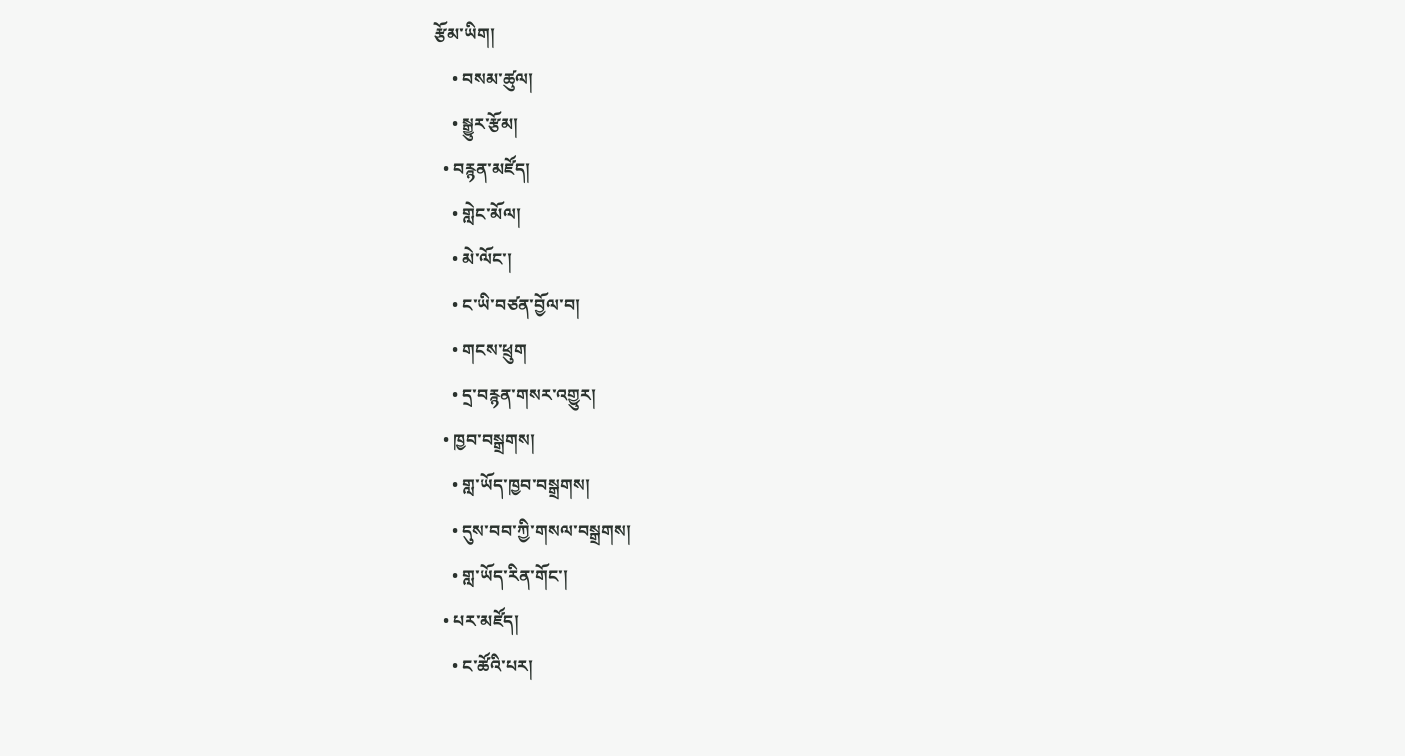རྩོམ་ཡིག།
    • བསམ་ཚུལ།
    • སྒྱུར་རྩོམ།
  • བརྙན་མཛོད།
    • གླེང་མོལ།
    • མེ་ལོང་།
    • ང་ཡི་བཙན་བྱོལ་བ།
    • གངས་ཕྲུག
    • དྲ་བརྙན་གསར་འགྱུར།
  • ཁྱབ་བསྒྲགས།
    • གླ་ཡོད་ཁྱབ་བསྒྲགས།
    • དུས་བབ་ཀྱི་གསལ་བསྒྲགས།
    • གླ་ཡོད་རིན་གོང་།
  • པར་མཛོད།
    • ང་ཚོའི་པར།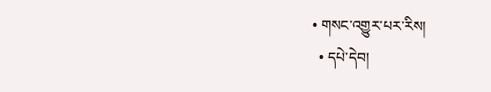• གསང་འགྱུར་པར་རིས།
  • དཔེ་དེབ།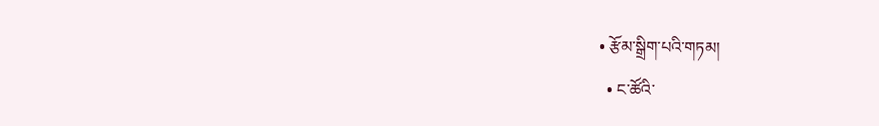• རྩོམ་སྒྲིག་པའི་གཏམ།
  • ང་ཚོའི་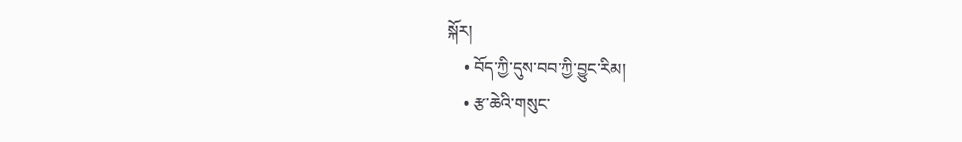སྐོར།
    • བོད་ཀྱི་དུས་བབ་ཀྱི་བྱུང་རིམ།
    • རྩ་ཆེའི་གསུང་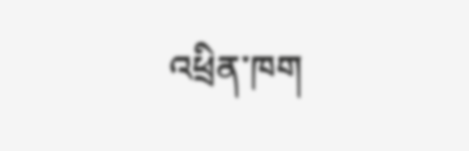འཕྲིན་ཁག